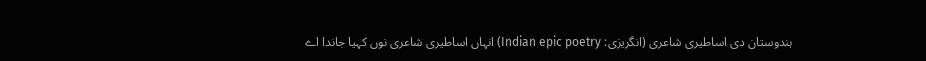ہندوستان دی اساطیری شاعری (انگریزی: Indian epic poetry) انہاں اساطیری شاعری نوں کہیا جاندا اے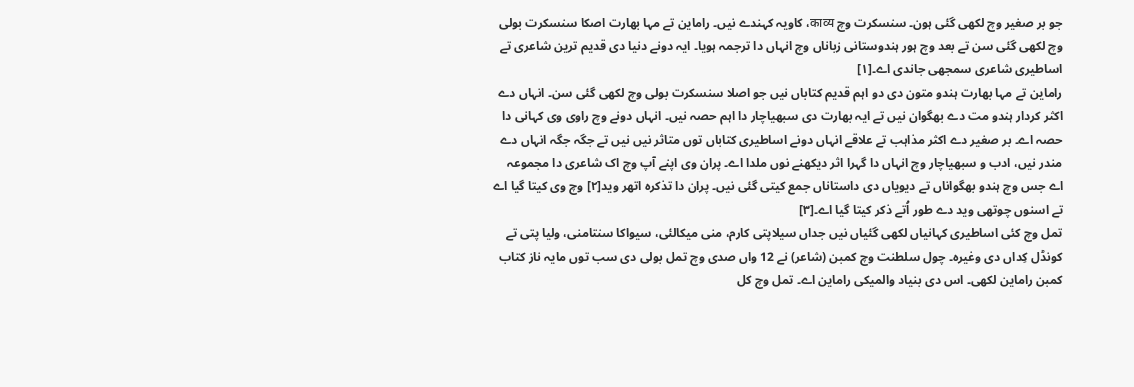جو بر صغیر وچ لکھی گئی ہون۔ سنسکرت وچ काव्य، کاویہ کہندے نيں۔ راماین تے مہا بھارت اصکا سنسکرت بولی وچ لکھی گئی سن تے بعد وچ ہور ہندوستانی زباناں وچ انہاں دا ترجمہ ہويا۔ ایہ دونے دنیا دی قدیم ترین شاعری تے اساطیری شاعری سمجھی جاندی اے۔[۱]
راماین تے مہا بھارت ہندو متون دی دو اہم قدیم کتاباں نيں جو اصلا سنسکرت بولی وچ لکھی گئی سن۔ انہاں دے اکثر کردار ہندو مت دے بھگوان نيں تے ایہ بھارت دی سبھیاچار دا اہم حصہ نيں۔ انہاں دونے وچ راوی وی کہانی دا حصہ اے۔ بر صغیر دے اکثر مذاہب تے علاقے انہاں دونے اساطیری کتاباں توں متاثر نيں نيں تے جگہ جگہ انہاں دے مندر نيں، ادب و سبھیاچار وچ انہاں دا گہرا اثر دیکھنے نوں ملدا اے۔ پران وی اپنے آپ وچ اک شاعری دا مجموعہ اے جس وچ ہندو بھگواناں تے دیویاں دی داستاناں جمع کيتی گئی نيں۔ پران دا تذکرہ اتھر وید[۲] وچ وی کیتا گیا اے تے اسنوں چوتھی وید دے طور اُتے ذکر کیتا گیا اے۔[۳]
تمل وچ کئی اساطیری کہانیاں لکھی گئیاں نيں جداں سیلاپتی کارم، منی میکالئی، سیواکا سنتامنی، ولیا پتی تے کونڈل کِداں دی وغیرہ۔ چول سلطنت وچ کمبن (شاعر) نے 12 واں صدی وچ تمل بولی دی سب توں مایہ ناز کتاب کمبن راماین لکھی۔ اس دی بنیاد والمیکی راماین اے۔ تمل وچ کل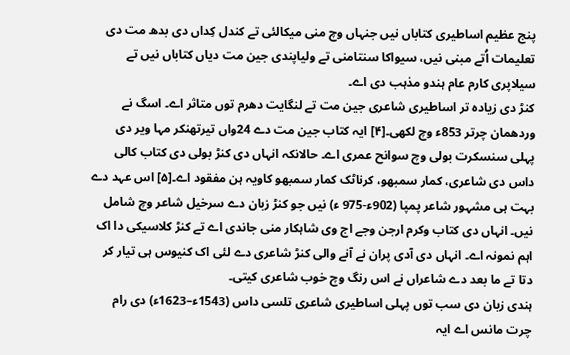پنج عظیم اساطیری کتاباں نيں جنہاں وچ منی میکالئی تے کندل کِداں دی بدھ مت دی تعلیمات اُتے مبنی نيں، سیواکا سنتامنی تے ولیاپندی جین مت دیاں کتاباں نيں تے سیلاپری کارم عام ہندو مذہب دی اے۔
کنڑ دی زیادہ تر اساطیری شاعری جین مت تے لنگایت دھرم توں متاثر اے۔ اسگ نے وردھمان چرتر 853ء وچ لکھی۔[۴] ایہ کتاب جین مت دے 24واں تیرتھنکر مہا ویر دی پہلی سنسکرت بولی وچ سوانح عمری اے۔ حالانکہ انہاں دی کنڑ بولی دی کتاب کالی داس دی شاعری، کمار سمبھو، کرناٹک کمار سمبھو کاویہ ہن مفقود اے۔[۵] اس عہد دے بہت ہی مشہور شاعر پمپا (902ء-975 ء) نيں جو کنڑ زبان دے سرخیل شاعر وچ شامل نيں۔ انہاں دی کتاب وکرم ارجن وجے اج وی شاہکار منی جاندی اے تے کنڑ کلاسیکی دا اک اہم نمونہ اے۔ انہاں دی آدی پران نے آنے والی کنڑ شاعری دے لئی اک کنیوس ہی تیار کر دتا تے ما بعد دے شاعراں نے اس رنگ وچ خوب شاعری کيتی۔
ہندی زبان دی سب توں پہلی اساطیری شاعری تلسی داس (1543ء–1623ء) دی رام چرت مانس اے ایہ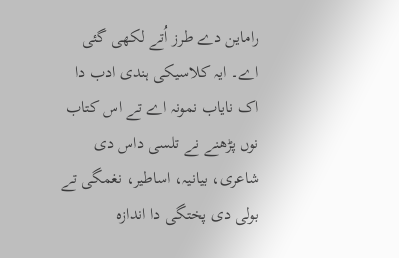راماین دے طرز اُتے لکھی گئی اے۔ ایہ کلاسیکی ہندی ادب دا اک نایاب نمونہ اے تے اس کتاب نوں پڑھنے نے تلسی داس دی شاعری، بیانیہ، اساطیر، نغمگی تے بولی دی پختگی دا اندازہ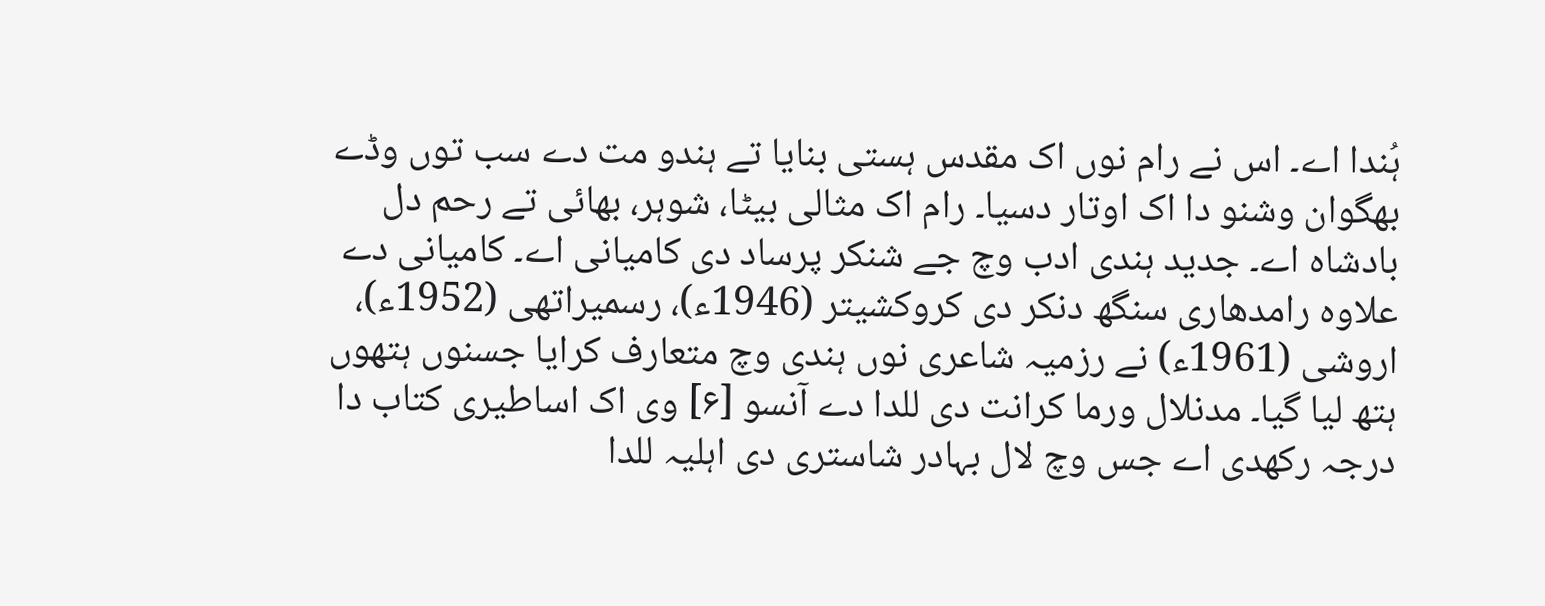ہُندا اے۔ اس نے رام نوں اک مقدس ہستی بنایا تے ہندو مت دے سب توں وڈے بھگوان وشنو دا اک اوتار دسیا۔ رام اک مثالی بیٹا، شوہر، بھائی تے رحم دل بادشاہ اے۔ جدید ہندی ادب وچ جے شنکر پرساد دی کامیانی اے۔ کامیانی دے علاوہ رامدھاری سنگھ دنکر دی کروکشیتر (1946ء)، رسمیراتھی (1952ء)، اروشی (1961ء) نے رزمیہ شاعری نوں ہندی وچ متعارف کرایا جسنوں ہتھوں ہتھ لیا گیا۔ مدنلال ورما كرانت دی للدا دے آنسو [۶] وی اک اساطیری کتاب دا درجہ رکھدی اے جس وچ لال بہادر شاستری دی اہلیہ للدا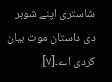شاستری اپنے شوہر دی داستان موت بیان کردی اے۔[۷]